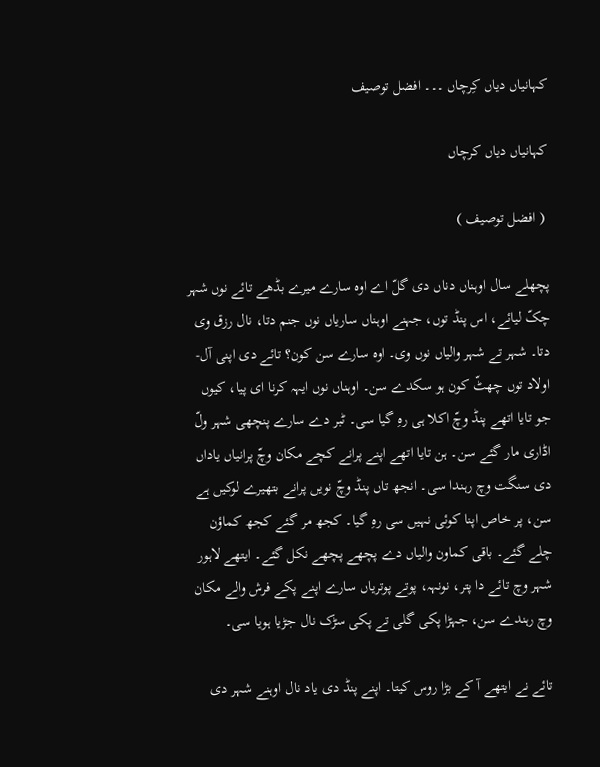کہانیاں دیاں کِرچاں ۔۔۔ افضل توصیف

کہانیاں دیاں کرچاں

 ( افضل توصیف )

پچھلے سال اوہناں دناں دی گلّ اے اوہ سارے میرے بڈھے تائے نوں شہر چکّ لیائے، اس پنڈ توں، جہنے اوہناں ساریاں نوں جنم دتا، نال رزق وی دتا۔ شہر تے شہر والیاں نوں وی۔ اوہ سارے سن کون؟ تائے دی اپنی آل-اولاد توں چھٹّ کون ہو سکدے سن۔ اوہناں نوں ایہہ کرنا ای پیا، کیوں جو تایا اتھے پنڈ وچّ اکلا ہی رہِ گیا سی۔ ٹبر دے سارے پنچھی شہر ولّ اڈاری مار گئے سن۔ ہن تایا اتھے اپنے پرانے کچے مکان وچّ پرانیاں یاداں دی سنگت وچ رہندا سی۔ انجھ تاں پنڈ وچّ نویں پرانے بتھیرے لوکیں ہے سن، پر خاص اپنا کوئی نہیں سی رہِ گیا۔ کجھ مر گئے کجھ کماؤن چلے گئے۔ باقی کماون والیاں دے پچھے پچھے نکل گئے۔ ایتھے لاہور شہر وچ تائے دا پتر، نونہہ، پوتے پوتریاں سارے اپنے پکے فرش والے مکان وچ رہندے سن، جہڑا پکی گلی تے پکی سڑک نال جڑیا ہویا سی۔

تائے نے ایتھے آ کے بڑا روس کیتا۔ اپنے پنڈ دی یاد نال اوہنے شہر دی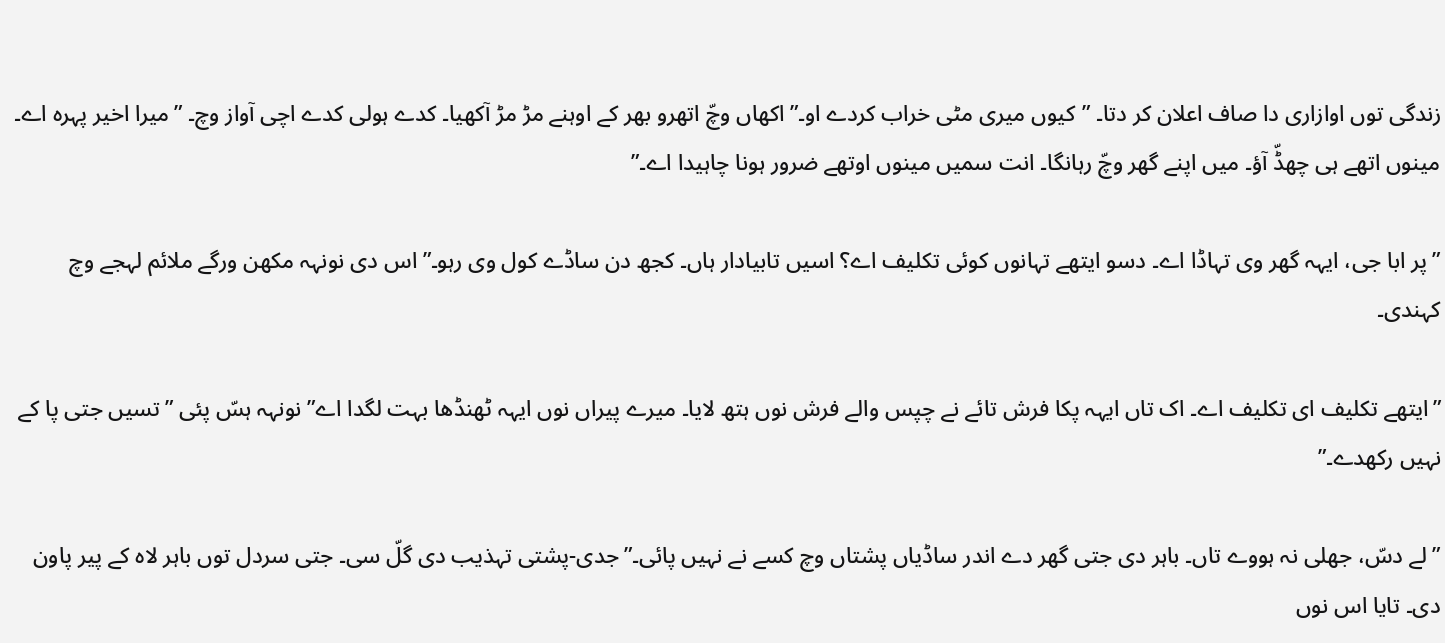زندگی توں اوازاری دا صاف اعلان کر دتا۔ ”کیوں میری مٹی خراب کردے او۔” اکھاں وچّ اتھرو بھر کے اوہنے مڑ مڑ آکھیا۔ کدے ہولی کدے اچی آواز وچ۔ ”میرا اخیر پہرہ اے۔ مینوں اتھے ہی چھڈّ آؤ۔ میں اپنے گھر وچّ رہانگا۔ انت سمیں مینوں اوتھے ضرور ہونا چاہیدا اے۔”

”پر ابا جی، ایہہ گھر وی تہاڈا اے۔ دسو ایتھے تہانوں کوئی تکلیف اے؟ اسیں تابیادار ہاں۔ کجھ دن ساڈے کول وی رہو۔” اس دی نونہہ مکھن ورگے ملائم لہجے وچ کہندی۔

”ایتھے تکلیف ای تکلیف اے۔ اک تاں ایہہ پکا فرش تائے نے چپس والے فرش نوں ہتھ لایا۔ میرے پیراں نوں ایہہ ٹھنڈھا بہت لگدا اے” نونہہ ہسّ پئی ”تسیں جتی پا کے نہیں رکھدے۔”

”لے دسّ، جھلی نہ ہووے تاں۔ باہر دی جتی گھر دے اندر ساڈیاں پشتاں وچ کسے نے نہیں پائی۔” جدی-پشتی تہذیب دی گلّ سی۔ جتی سردل توں باہر لاہ کے پیر پاون دی۔ تایا اس نوں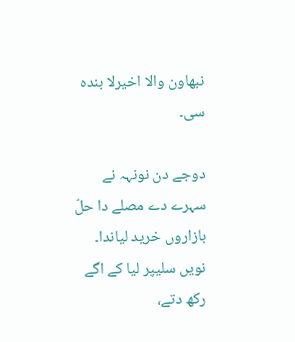نبھاون والا اخیرلا بندہ سی۔

دوجے دن نونہہ نے سہرے دے مصلے دا حلّ بازاروں خرید لیاندا۔ نویں سلیپر لیا کے اگے رکھ دتے،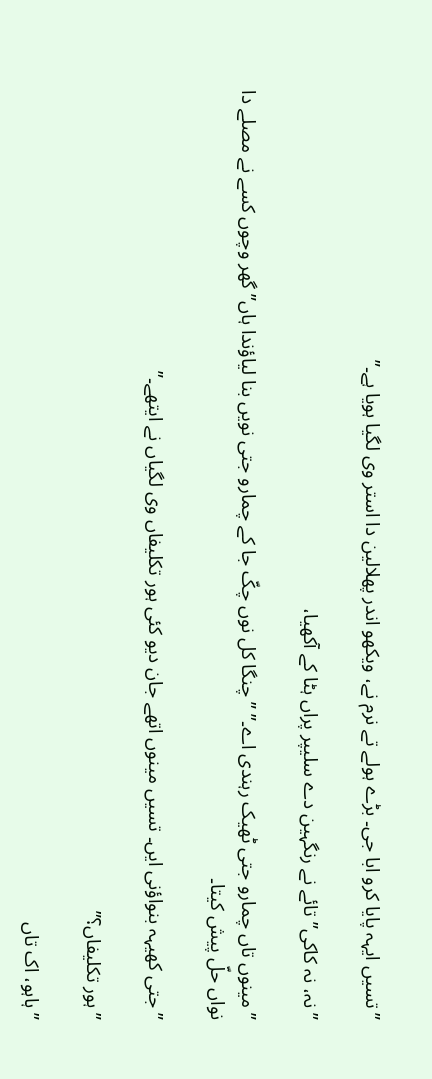”تسیں ایہہ پایا کرو ابا جی۔ بڑے ہولے تے نرم نے، ویکھو اندر پھلالین دا استر وی لگیا ہویا ہے۔”

”نہ، نہ کاکی” تائے نے رنگہین دے سلیپر پراں ہٹا کے آکھیا،

”مینوں تاں چمارو جتی ٹھیک رہندی اے۔” ”چنگا کل نوں چکّ جا کے چمارو جتی نویں بنا لیاؤندا ہاں” گھر وچوں کسے نے مصلے دا نواں حلّ پیش کیتا۔

”جتی کھیہہ بنواؤنی ایں۔ تسیں مینوں اتھے جان دیو کئی ہور تکلیفاں وی لگیاں نے ایتھے۔”

”ہور تکلیفاں؟”

”ہاہو، اک تاں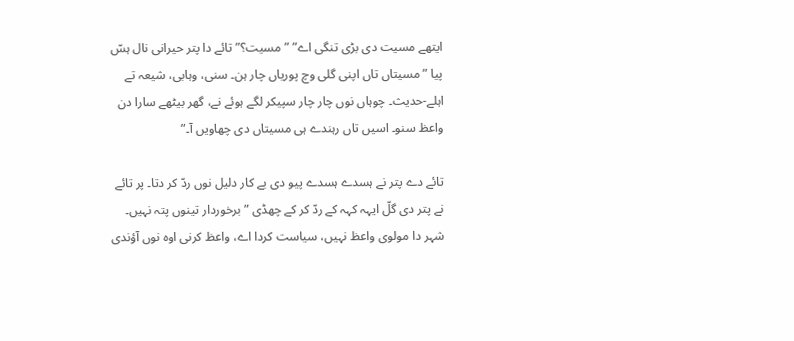ایتھے مسیت دی بڑی تنگی اے” ”مسیت؟” تائے دا پتر حیرانی نال ہسّ پیا ”مسیتاں تاں اپنی گلی وچ پوریاں چار ہن۔ سنی، وہابی، شیعہ تے اہلے-حدیث۔ چوہاں نوں چار چار سپیکر لگے ہوئے نے، گھر بیٹھے سارا دن واعظ سنو۔ اسیں تاں رہندے ہی مسیتاں دی چھاویں آ۔”

تائے دے پتر نے ہسدے ہسدے پیو دی بے کار دلیل نوں ردّ کر دتا۔ پر تائے نے پتر دی گلّ ایہہ کہہ کے ردّ کر کے چھڈی ”برخوردار تینوں پتہ نہیں۔ شہر دا مولوی واعظ نہیں، سیاست کردا اے، واعظ کرنی اوہ نوں آؤندی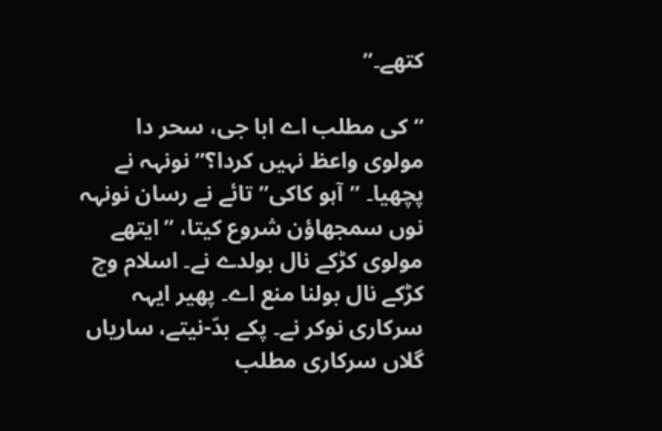کتھے۔”

”کی مطلب اے ابا جی، سحر دا مولوی واعظ نہیں کردا؟” نونہہ نے پچھیا۔ ”آہو کاکی” تائے نے رسان نونہہ نوں سمجھاؤن شروع کیتا، ”ایتھے مولوی کڑکے نال بولدے نے۔ اسلام وچ کڑکے نال بولنا منع اے۔ پھیر ایہہ سرکاری نوکر نے۔ پکے بدّ-نیتے، ساریاں گلاں سرکاری مطلب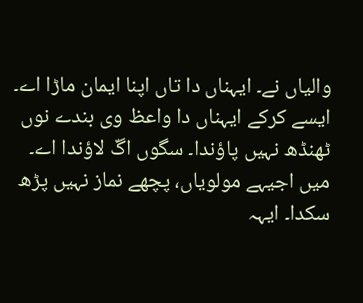والیاں نے۔ ایہناں دا تاں اپنا ایمان ماڑا اے۔ ایسے کرکے ایہناں دا واعظ وی بندے نوں ٹھنڈھ نہیں پاؤندا۔ سگوں اگّ لاؤندا اے۔ میں اجیہے مولویاں، پچھے نماز نہیں پڑھ سکدا۔ ایہہ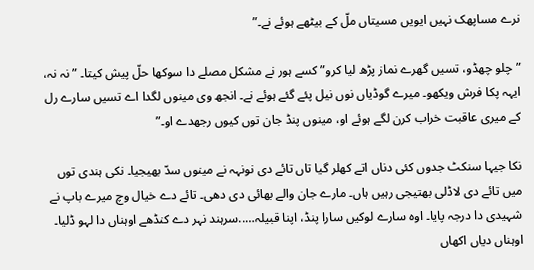نرے مساپھک نہیں ایویں مسیتاں ملّ کے بیٹھے ہوئے نے۔”

”چلو چھڈو، تسیں گھرے نماز پڑھ لیا کرو” کسے ہور نے مشکل مصلے دا سوکھا حلّ پیش کیتا۔ ”نہ نہ، ایہہ پکا فرش ویکھو۔ میرے گوڈیاں نوں نیل پئے گئے ہوئے نے۔ انجھ وی مینوں لگدا اے تسیں سارے رل کے میری عاقبت خراب کرن لگے ہوئے او، مینوں پنڈ جان توں کیوں رجھدے او۔”

نکا جیہا سنکٹ جدوں کئی دناں اتے کھلر گیا تاں تائے دی نونہہ نے مینوں سدّ بھیجیا۔ نکی ہندی توں میں تائے دی لاڈلی بھتیجی رہیں ہاں۔ مارے جان والے بھائی دی دھی۔ تائے دے خیال وچ میرے باپ نے شہیدی دا درجہ پایا۔ اوہ سارے لوکیں سارا پنڈ، اپنا قبیلہ…..سرہند نہر دے کنڈھے اوہناں دا لہو ڈلیا۔ اوہناں دیاں اکھاں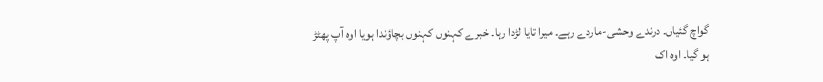گواچ گئیاں۔ درندے وحشی-ماردے رہے۔ میرا تایا لڑدا رہا۔ خبرے کہنوں کہنوں بچاؤندا ہویا اوہ آپ پھٹڑ ہو گیا۔ اوہ اک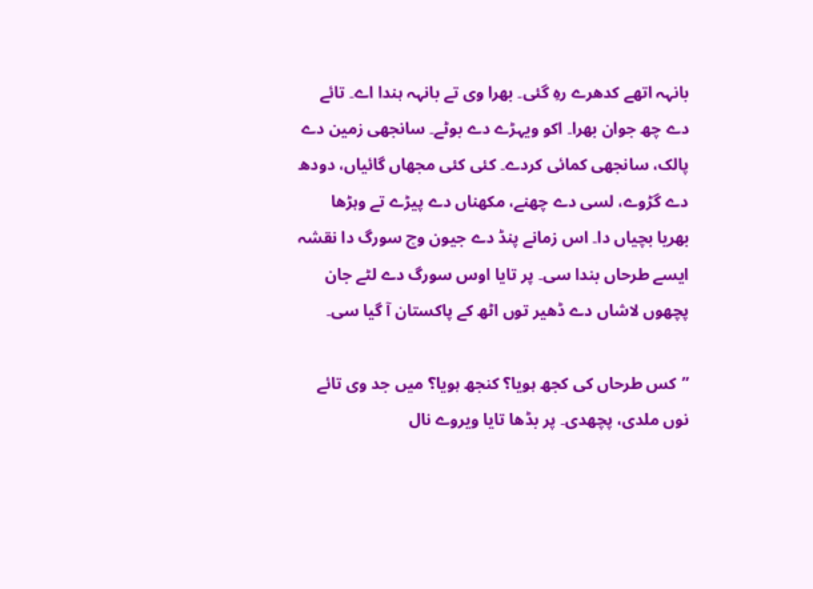بانہہ اتھے کدھرے رہِ گئی۔ بھرا وی تے بانہہ ہندا اے۔ تائے دے چھ جوان بھرا۔ اکو ویہڑے دے بوٹے۔ سانجھی زمین دے پالک، سانجھی کمائی کردے۔ کئی کئی مجھاں گائیاں، دودھ دے گڑوے، لسی دے چھنے، مکھناں دے پیڑے تے وہڑھا بھریا بچیاں دا۔ اس زمانے پنڈ دے جیون وچ سورگ دا نقشہ ایسے طرحاں بندا سی۔ پر تایا اوس سورگ دے لٹے جان پچھوں لاشاں دے ڈھیر توں اٹھ کے پاکستان آ گیا سی۔

”کس طرحاں کی کجھ ہویا؟ کنجھ ہویا؟ میں جد وی تائے نوں ملدی، پچھدی۔ پر بڈھا تایا ویروے نال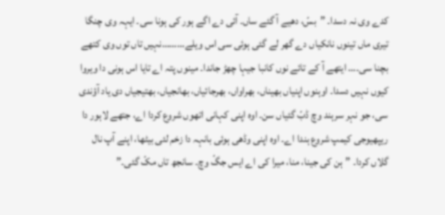کدے وی نہ دسدا۔ ”بسّ، دھیے آ گئے ساں۔ آئی دے اگے ہور کی ہونا سی۔ ایہہ وی چنگا تیری ماں تینوں نانکیاں دے گھر لے گئی ہوئی سی اس ویلے………نہیں تاں توں وی کتھے بچنا سی۔… ایتھے آ کے تائے نوں کانبا جیہا چھڑ جاندا۔ مینوں پتہ اے تایا اس ہونی دا ویروا کیوں نہیں دسدا۔ اوہنوں اپنیاں بھیناں، بھراواں، بھرجائیاں، بھانجیاں، بھتیجیاں دی یاد آؤندی سی، جو نہر سرہند وچ ڈبّ گئیاں سن۔ اوہ اپنی کہانی اتھوں شروع کردا اے، جتھے لاہور دا ریپھیوجی کیمپ شروع ہندا اے۔ اوہ اپنی وڈھی ہوئی بانہہ دا زخم لئی بیٹھا، اپنے آپ نال گلاں کردا۔ ”ہن کی جینا، منا، میرا کی اے ایس جگّ وچ۔ سانجھ تاں مکّ گئی۔”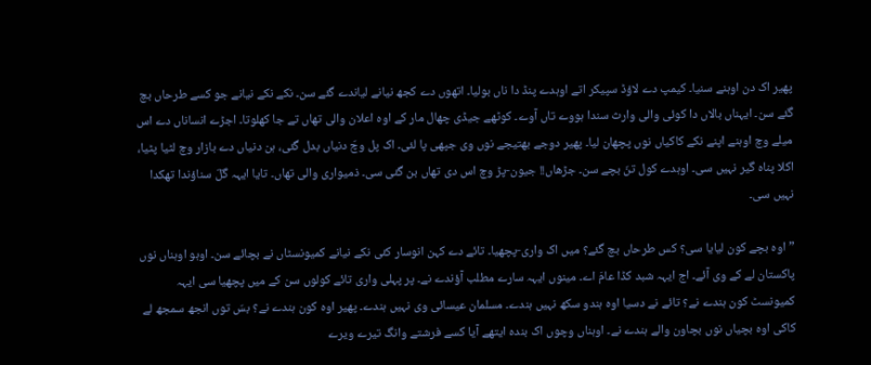پھیر اک دن اوہنے سنیا۔ کیمپ دے لاؤڈ سپیکر اتے اوہدے پنڈ دا ناں بولیا۔ اتھوں دے کجھ نیانے لیاندے گئے سن۔ نکے نکے نیانے جو کسے طرحاں بچ گئے سن۔ ایہناں بالاں دا کوئی والی وارث سندا ہووے تاں آوے۔ کوٹھے جیڈی چھال مار کے اوہ اعلان والی تھاں تے جا کھلوتا۔ اجڑے انساناں دے اس میلے وچ اوہنے اپنے نکے کاکیاں نوں پچھان لیا۔ پھیر دوجے بھتیجے نوں وی جپھی پا لئی۔ اک پل وچّ دنیاں بدل گئی، ہن دنیاں دے بازار وچ لٹیا پٹیا، اکلا پناہ گیر نہیں سی۔ اوہدے کول تنّ بچے سن۔ جڑھاں!! جیون-پڑ وچ اس دی تھاں بن گئی سی۔ ذمیواری والی تھاں۔ تایا ایہہ گلّ سناؤندا تھکدا نہیں سی۔

”اوہ بچے کون لیایا سی؟ کس طرحاں بچ گئے؟ میں اک واری-پچھیا۔ تائے دے کہن انوسار کئی نکے نیانے کمیونسٹاں نے بچائے سن۔ اوہو اوہناں نوں پاکستان لے کے وی آئے۔ اج ایہہ شبد کڈا عامَ اے۔ مینوں ایہہ سارے مطلب آؤندے نے۔ پر پہلی واری تائے کولوں سن کے میں پچھیا سی ایہہ کمیونسٹ کون ہندے نے؟ تائے نے دسیا اوہ ہندو سکھ نہیں ہندے۔ مسلمان عیسائی وی نہیں ہندے۔ پھیر اوہ کون ہندے نے؟ بسّ توں انجھ سمجھ لے کاکی اوہ بچیاں نوں بچاون والے ہندے نے۔ اوہناں وچوں اک بندہ ایتھے آیا کسے فرشتے وانگ تیرے ویرے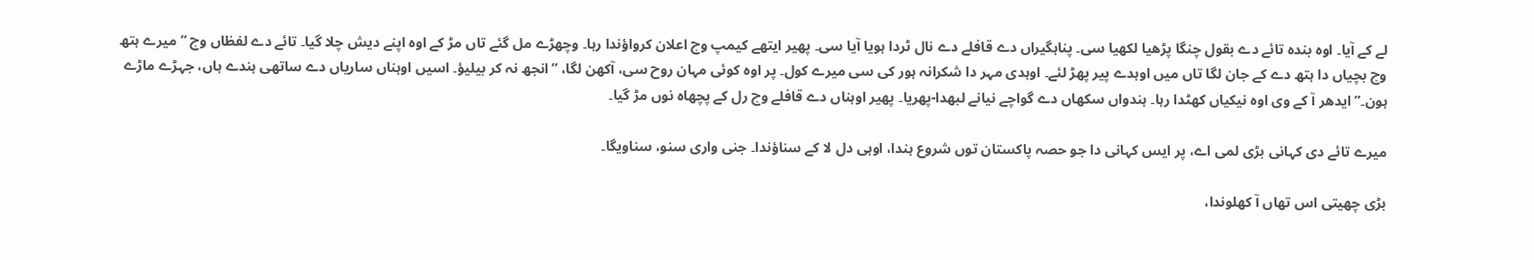لے کے آیا۔ اوہ بندہ تائے دے بقول چنگا پڑھیا لکھیا سی۔ پناہگیراں دے قافلے دے نال ٹردا ہویا آیا سی۔ پھیر ایتھے کیمپ وچ اعلان کرواؤندا رہا۔ وچھڑے مل گئے تاں مڑ کے اوہ اپنے دیش چلا گیا۔ تائے دے لفظاں وچ ”میرے ہتھ وچ بچیاں دا ہتھ دے کے جان لگا تاں میں اوہدے پیر پھڑ لئے۔ اوہدی مہر دا شکرانہ ہور کی سی میرے کول۔ پر اوہ کوئی مہان روح سی، آکھن لگا، ”انجھ نہ کر بیلیؤ۔ اسیں اوہناں ساریاں دے ساتھی ہندے ہاں، جہڑے ماڑے ہون۔” ایدھر آ کے وی اوہ نیکیاں کھٹدا رہا۔ ہندواں سکھاں دے گواچے نیانے لبھدا-پھریا۔ پھیر اوہناں دے قافلے وچ رل کے پچھاہ نوں مڑ گیا۔

میرے تائے دی کہانی بڑی لمی اے، پر ایس کہانی دا جو حصہ پاکستان توں شروع ہندا، اوہی دل لا کے سناؤندا۔ جنی واری سنو، سناویگا۔

بڑی چھیتی اس تھاں آ کھلوندا،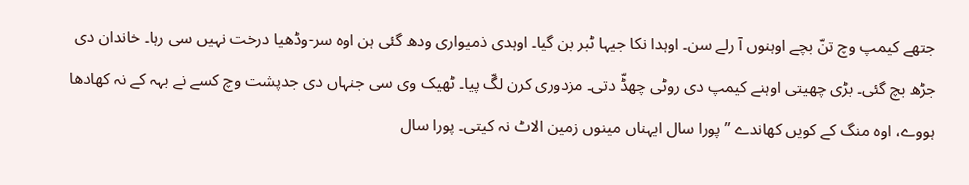جتھے کیمپ وچ تنّ بچے اوہنوں آ رلے سن۔ اوہدا نکا جیہا ٹبر بن گیا۔ اوہدی ذمیواری ودھ گئی ہن اوہ سر-وڈھیا درخت نہیں سی رہا۔ خاندان دی جڑھ بچ گئی۔ بڑی چھیتی اوہنے کیمپ دی روٹی چھڈّ دتی۔ مزدوری کرن لگّ پیا۔ ٹھیک وی سی جنہاں دی جدپشت وچ کسے نے بہہ کے نہ کھادھا ہووے، اوہ منگ کے کویں کھاندے ”پورا سال ایہناں مینوں زمین الاٹ نہ کیتی۔ پورا سال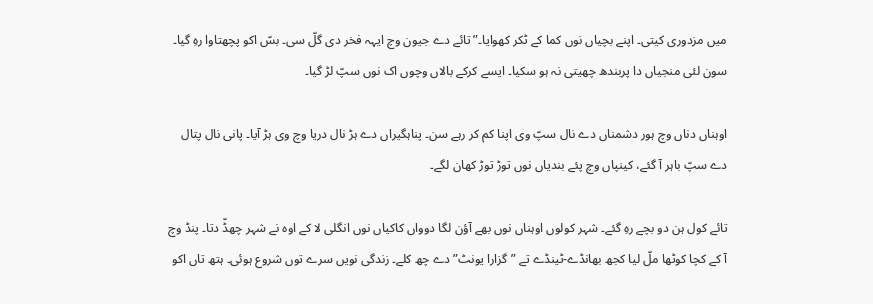میں مزدوری کیتی۔ اپنے بچیاں نوں کما کے ٹکر کھوایا۔” تائے دے جیون وچ ایہہ فخر دی گلّ سی۔ بسّ اکو پچھتاوا رہِ گیا۔ سون لئی منجیاں دا پربندھ چھیتی نہ ہو سکیا۔ ایسے کرکے بالاں وچوں اک نوں سپّ لڑ گیا۔

اوہناں دناں وچ ہور دشمناں دے نال سپّ وی اپنا کم کر رہے سن۔ پناہگیراں دے ہڑ نال دریا وچ وی ہڑ آیا۔ پانی نال پتال دے سپّ باہر آ گئے، کینپاں وچ پئے بندیاں نوں توڑ توڑ کھان لگے۔

تائے کول ہن دو بچے رہِ گئے۔ شہر کولوں اوہناں نوں بھے آؤن لگا دوواں کاکیاں نوں انگلی لا کے اوہ نے شہر چھڈّ دتا۔ پنڈ وچ آ کے کچا کوٹھا ملّ لیا کجھ بھانڈے-ٹینڈے تے ”گزارا یونٹ” دے چھ کلے۔ زندگی نویں سرے توں شروع ہوئی۔ ہتھ تاں اکو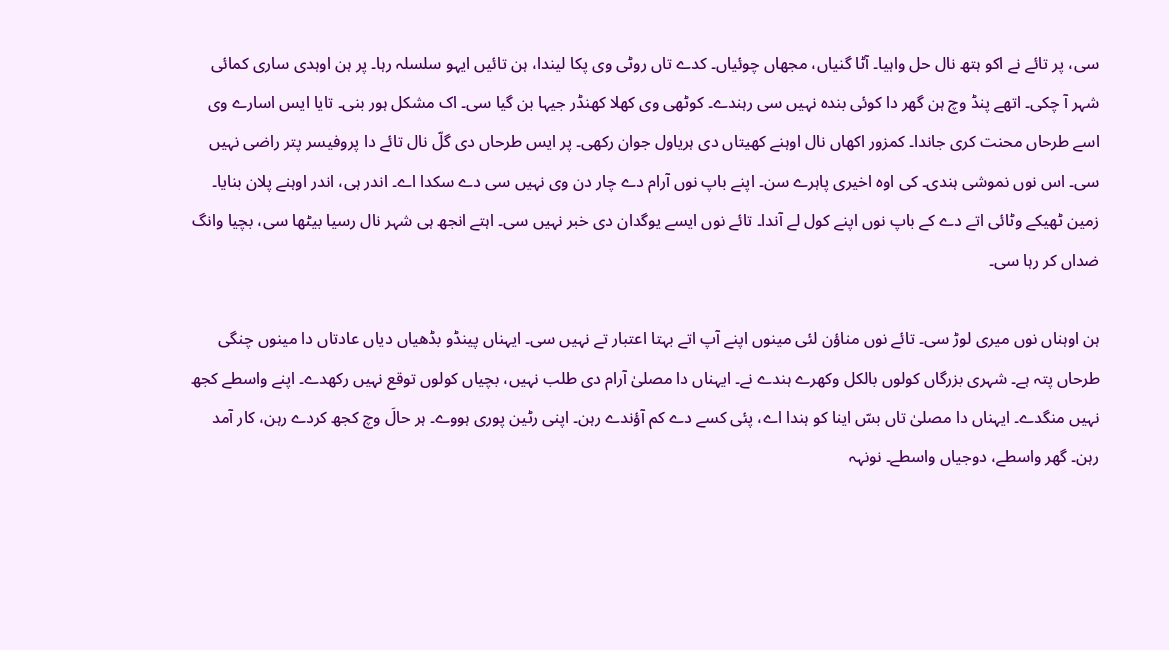سی، پر تائے نے اکو ہتھ نال حل واہیا۔ آٹا گنیاں، مجھاں چوئیاں۔ کدے تاں روٹی وی پکا لیندا، ہن تائیں ایہو سلسلہ رہا۔ پر ہن اوہدی ساری کمائی شہر آ چکی۔ اتھے پنڈ وچ ہن گھر دا کوئی بندہ نہیں سی رہندے۔ کوٹھی وی کھلا کھنڈر جیہا بن گیا سی۔ اک مشکل ہور بنی۔ تایا ایس اسارے وی اسے طرحاں محنت کری جاندا۔ کمزور اکھاں نال اوہنے کھیتاں دی ہریاول جوان رکھی۔ پر ایس طرحاں دی گلّ نال تائے دا پروفیسر پتر راضی نہیں سی۔ اس نوں نموشی ہندی۔ کی اوہ اخیری پاہرے سن۔ اپنے باپ نوں آرام دے چار دن وی نہیں سی دے سکدا اے۔ اندر ہی، اندر اوہنے پلان بنایا۔ زمین ٹھیکے وٹائی اتے دے کے باپ نوں اپنے کول لے آندا۔ تائے نوں ایسے یوگدان دی خبر نہیں سی۔ اہتے انجھ ہی شہر نال رسیا بیٹھا سی، بچیا وانگ ضداں کر رہا سی۔

ہن اوہناں نوں میری لوڑ سی۔ تائے نوں مناؤن لئی مینوں اپنے آپ اتے بہتا اعتبار تے نہیں سی۔ ایہناں پینڈو بڈھیاں دیاں عادتاں دا مینوں چنگی طرحاں پتہ ہے۔ شہری بزرگاں کولوں بالکل وکھرے ہندے نے۔ ایہناں دا مصلیٰ آرام دی طلب نہیں، بچیاں کولوں توقع نہیں رکھدے۔ اپنے واسطے کجھ نہیں منگدے۔ ایہناں دا مصلیٰ تاں بسّ اینا کو ہندا اے، پئی کسے دے کم آؤندے رہن۔ اپنی رٹین پوری ہووے۔ ہر حالَ وچ کجھ کردے رہن، کار آمد رہن۔ گھر واسطے، دوجیاں واسطے۔ نونہہ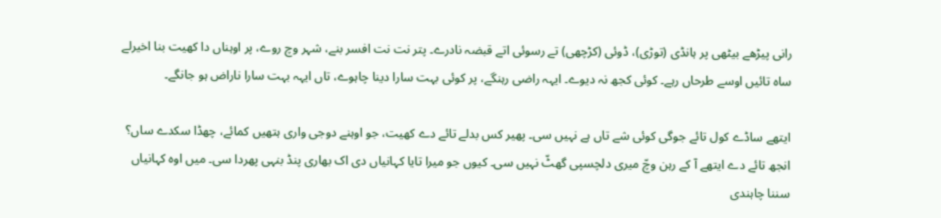رانی پیڑھے بیٹھی پر ہانڈی (توڑی)، ڈوئی (کڑچھی) تے رسوئی اتے قبضہ نادرے۔ پتر نت نت افسر بنے، شہر وچ روے، پر اوہناں دا کھیت بنا اخیرلے ساہ تائیں اوسے طرحاں رہے۔ کوئی کجھ نہ دیوے۔ ایہہ راضی رہنگے، پر کوئی بہت سارا دینا چاہوے، تاں ایہہ بہت سارا ناراض ہو جانگے۔

ایتھے ساڈے کول تائے جوگی کوئی شے تاں ہے نہیں سی۔ پھیر کس بدلے تائے دے کھیت، جو اوہنے دوجی واری ہتھیں کمائے، چھڈا سکدے ساں؟ انجھ تائے دے ایتھے آ کے رہن وچّ میری دلچسپی گھٹّ نہیں سی۔ کیوں جو میرا تایا کہانیاں دی اک بھاری پنڈ بنہی پھردا سی۔ میں اوہ کہانیاں سننا چاہندی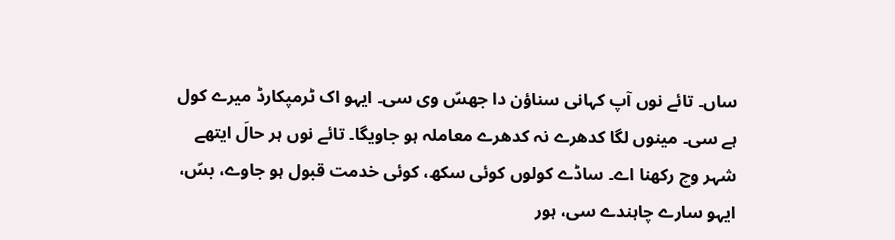ساں۔ تائے نوں آپ کہانی سناؤن دا جھسّ وی سی۔ ایہو اک ٹرمپکارڈ میرے کول ہے سی۔ مینوں لگا کدھرے نہ کدھرے معاملہ ہو جاویگا۔ تائے نوں ہر حالَ ایتھے شہر وچ رکھنا اے۔ ساڈے کولوں کوئی سکھ، کوئی خدمت قبول ہو جاوے، بسّ، ایہو سارے چاہندے سی، ہور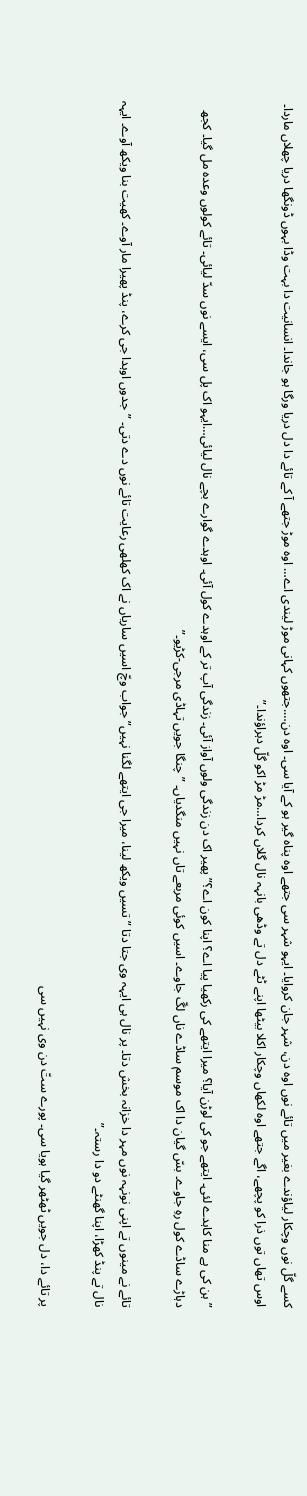کسے گلّ نوں وچکار لیاؤندے بغیر میں تائے نوں اوہ دن، شہر جان کروایا۔ ایہو شہر سی جتھے اوہ پناہ گیر ہو کے آیا سی۔ اوہ دن….جتھوں کہانی موڑ لیندی اے… اوہ موڑ جتھے آ کے تائے دا دل دریا ورگا ہو جاندا۔ انسانیت دا بہت وڈا بہوں ڈونگھا دریا چھلاں ماردا۔ اوس تھاں توں ذرا کو پچھے، اگے جتھے اوہ لکھاں وچکار اکلا بیٹھا اپنے ٹٹے دل تے وڈھی بانہہ نال گلاں کردا…مڑ مڑ اکو گلّ دہراؤندا۔”

”ہن کی ہے منا کاہدے لئی۔ ایتھے جو کی لوڑن آیا؟ میرا ایتھے کی رکھیا پیا اے؟ اپنا کون اے؟” پھیر اک دن زندگی ولوں آواز آئی۔ زندگی آپ تر کے اوہدے کول آئی۔ اوہدے گوارے بچے نال لیائی…ایہو اک پل سی، ایسے نوں سدّ لیائی۔ تائے کولوں وعدہ مل گیا۔ کجھ دہاڑے ساڈے کول رہِ جاوے۔ بسّ گیان دا اک موسم ساڈے ناں لگّ جاوے۔ اسیں کوئی مربعے تاں نہیں منگدیاں۔ ”چنگا جویں تہاڈی مرجی-کڑیو۔”

تائے نے مینوں تے اپنی نونہہ نوں مہر دا خزانہ بخش دتا۔ پر نال ہی ایہہ وی جتا دتا ”تسیں ویکھ لینا، میرا جی ایتھے لگنا نہیں” جواب وچّ اسیں ساریاں نے اک کھلھی رعایت تائے نوں دے دتی۔ ”جدوں اوہدا جی کرے، پنڈ پھیرا مار آوے۔ کھیت بنا ویکھ آوے۔ ایہہ نال تے پنڈ کھڑا، اپنا گھنٹے دو دا رستہ۔”

پر تائے دا، دل جویں ٹھٹھر گیا ہویا سی۔ پورے ستّ دن وی نہیں سی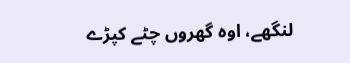لنگھے، اوہ گھروں چٹے کپڑے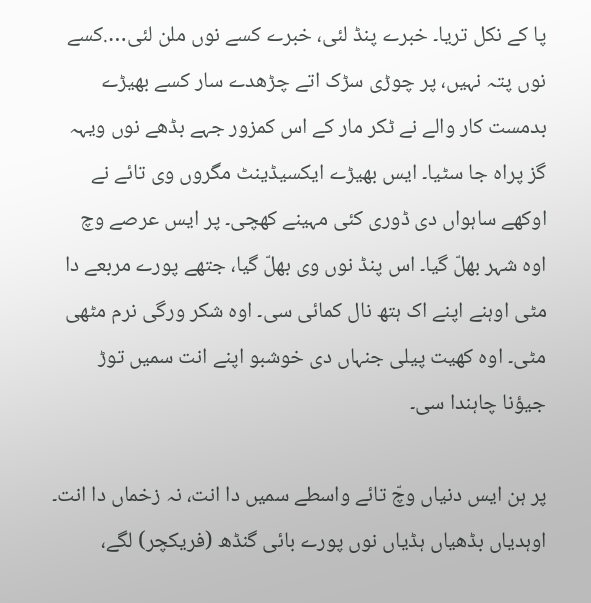پا کے نکل تریا۔ خبرے پنڈ لئی، خبرے کسے نوں ملن لئی….کسے نوں پتہ نہیں، پر چوڑی سڑک اتے چڑھدے سار کسے بھیڑے بدمست کار والے نے ٹکر مار کے اس کمزور جہے بڈھے نوں ویہہ گز پراہ جا سٹیا۔ ایس بھیڑے ایکسیڈینٹ مگروں وی تائے نے اوکھے ساہواں دی ڈوری کئی مہینے کھچی۔ پر ایس عرصے وچ اوہ شہر بھلّ گیا۔ اس پنڈ نوں وی بھلّ گیا، جتھے پورے مربعے دا مٹی اوہنے اپنے اک ہتھ نال کمائی سی۔ اوہ شکر ورگی نرم مٹھی مٹی۔ اوہ کھیت پیلی جنہاں دی خوشبو اپنے انت سمیں توڑ جیؤنا چاہندا سی۔

پر ہن ایس دنیاں وچّ تائے واسطے سمیں دا انت، نہ زخماں دا انت۔ اوہدیاں بڈھیاں ہڈیاں نوں پورے بائی گنڈھ (فریکچر) لگے،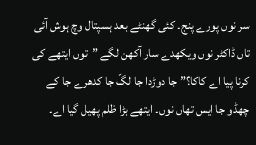سر نوں پورے پنج۔ کئی گھنٹے بعد ہسپتال وچ ہوش آئی تاں ڈاکٹر نوں ویکھدے سار آکھن لگے ”توں ایتھے کی کرنا پیا اے کاکا؟” جا دوڑدا جا لگّ جا کدھرے جا کے چھڈو جا ایس تھاں نوں۔ ایتھے بڑا ظلم پھیل گیا اے۔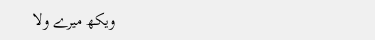ویکھ میرے ولا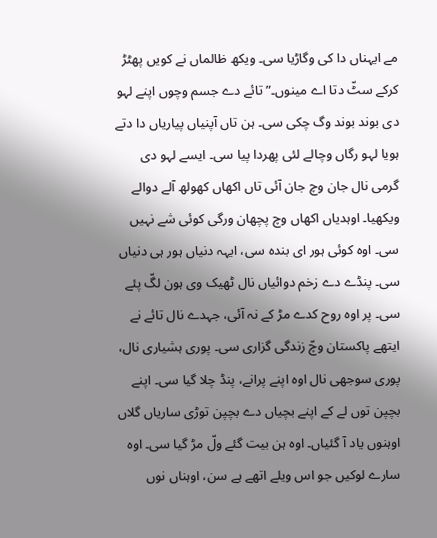مے ایہناں دا کی وگاڑیا سی۔ ویکھ ظالماں نے کویں پھٹڑ کرکے سٹّ دتا اے مینوں۔” تائے دے جسم وچوں اپنے لہو دی بوند بوند وگ چکی سی۔ ہن تاں آپنیاں پیاریاں دا دتے ہویا لہو رگاں وچالے لئی پھردا پیا سی۔ ایسے لہو دی گرمی نال جان وچ جان آئی تاں اکھاں کھولھ آلے دوالے ویکھیا۔ اوہدیاں اکھاں وچ پچھان ورگی کوئی شے نہیں سی۔ اوہ کوئی ہور ای بندہ سی، ایہہ دنیاں ہور ہی دنیاں سی۔ پنڈے دے زخم دوائیاں نال ٹھیک وی ہون لگّ پئے سی۔ پر اوہ روح کدے مڑ کے نہ آئی، جہدے نال تائے نے ایتھے پاکستان وچّ زندگی گزاری سی۔ پوری ہشیاری نال، پوری سوجھی نال اوہ اپنے پرانے، پنڈ چلا گیا سی۔ اپنے بچپن توں لے کے اپنے بچیاں دے بچپن توڑی ساریاں گلاں اوہنوں یاد آ گئیاں۔ اوہ ہن بیت گئے ولّ مڑ گیا سی۔ اوہ سارے لوکیں جو اس ویلے اتھے ہے سن، اوہناں نوں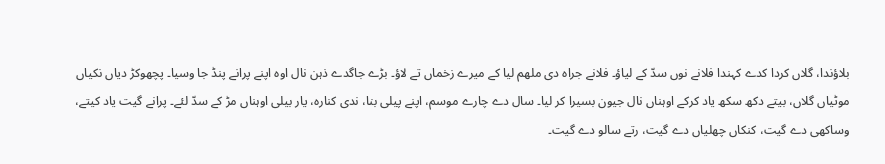بلاؤندا، گلاں کردا کدے کہندا فلانے نوں سدّ کے لیاؤ۔ فلانے جراہ دی ملھم لیا کے میرے زخماں تے لاؤ۔ بڑے جاگدے ذہن نال اوہ اپنے پرانے پنڈ جا وسیا۔ پچھوکڑ دیاں نکیاں موٹیاں گلاں، بیتے دکھ سکھ یاد کرکے اوہناں نال جیون بسیرا کر لیا۔ سال دے چارے موسم، اپنے پیلی بنا، ندی کنارہ، یار بیلی اوہناں مڑ کے سدّ لئے۔ پرانے گیت یاد کیتے، وساکھی دے گیت، کنکاں چھلیاں دے گیت، رتے سالو دے گیت۔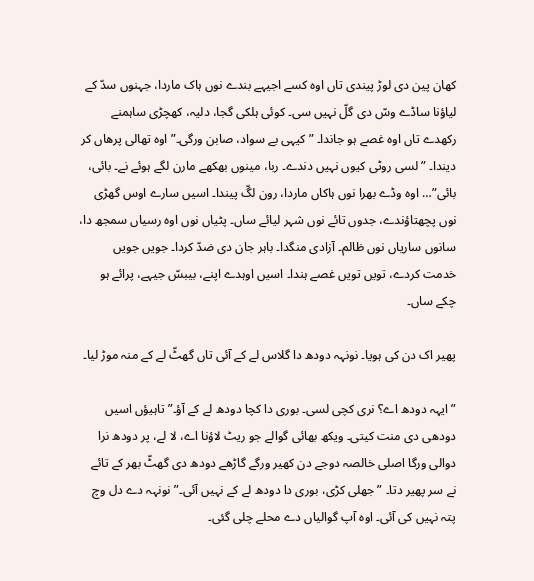کھان پین دی لوڑ پیندی تاں اوہ کسے اجیہے بندے نوں ہاک ماردا، جہنوں سدّ کے لیاؤنا ساڈے وسّ دی گلّ نہیں سی۔ کوئی ہلکی گجا، دلیہ، کھچڑی ساہمنے رکھدے تاں اوہ غصے ہو جاندا۔ ”کیہی بے سواد، صابن ورگی۔” اوہ تھالی پرھاں کر دیندا۔ ”لسی روٹی کیوں نہیں دندے۔ ربا، مینوں بھکھے مارن لگے ہوئے نے۔ بائی، بائی”… اوہ وڈے بھرا نوں ہاکاں ماردا، رون لگّ پیندا۔ اسیں سارے اوس گھڑی نوں پچھتاؤندے، جدوں تائے نوں شہر لیائے ساں۔ پٹیاں نوں اوہ رسیاں سمجھ دا، سانوں ساریاں نوں ظالم۔ آزادی منگدا۔ باہر جان دی ضدّ کردا۔ جویں جویں خدمت کردے، تویں تویں غصے ہندا۔ اسیں اوہدے اپنے، بیبسّ جیہے، پرائے ہو چکے ساں۔

پھیر اک دن کی ہویا۔ نونہہ دودھ دا گلاس لے کے آئی تاں گھٹّ لے کے منہ موڑ لیا۔

”ایہہ دودھ اے؟ نری کچی لسی۔ بوری دا کچا دودھ لے کے آؤ۔” تاہیؤں اسیں دودھی دی منت کیتی۔ ویکھ بھائی گوالے جو ریٹ لاؤنا اے، لا لے، پر دودھ نرا دوالی ورگا اصلی خالصہ دوجے دن کھیر ورگے گاڑھے دودھ دی گھٹّ بھر کے تائے نے سر پھیر دتا۔ ”جھلی کڑی، بوری دا دودھ لے کے نہیں آئی۔” نونہہ دے دل وچ پتہ نہیں کی آئی۔ اوہ آپ گوالیاں دے محلے چلی گئی۔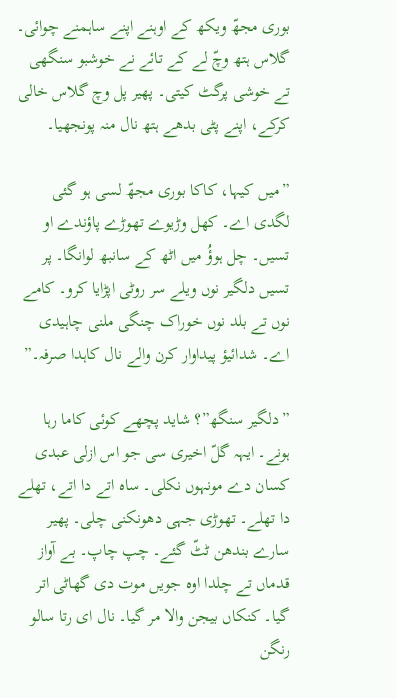بوری مجھّ ویکھ کے اوہنے اپنے ساہمنے چوائی۔ گلاس ہتھ وچّ لے کے تائے نے خوشبو سنگھی تے خوشی پرگٹ کیتی۔ پھیر پل وچ گلاس خالی کرکے، اپنے پٹی بدھے ہتھ نال منہ پونجھیا۔

”میں کیہا، کاکا بوری مجھّ لسی ہو گئی لگدی اے۔ کھل وڑیوے تھوڑے پاؤندے او تسیں۔ چل ہوؤُ میں اٹھ کے سانبھ لوانگا۔ پر تسیں دلگیر نوں ویلے سر روٹی اپڑایا کرو۔ کامے نوں تے بلد نوں خوراک چنگی ملنی چاہیدی اے۔ شدائیؤ پیداوار کرن والے نال کاہدا صرفہ۔”

”دلگیر سنگھ”؟ شاید پچھے کوئی کاما رہا ہونے۔ ایہہ گلّ اخیری سی جو اس ازلی عبدی کسان دے مونہوں نکلی۔ ساہ اتے دا اتے، تھلے دا تھلے۔ تھوڑی جہی دھونکنی چلی۔ پھیر سارے بندھن ٹٹّ گئے۔ چپ چاپ۔ بے آواز قدماں تے چلدا اوہ جویں موت دی گھاٹی اتر گیا۔ کنکاں بیجن والا مر گیا۔ نال ای رتا سالو رنگن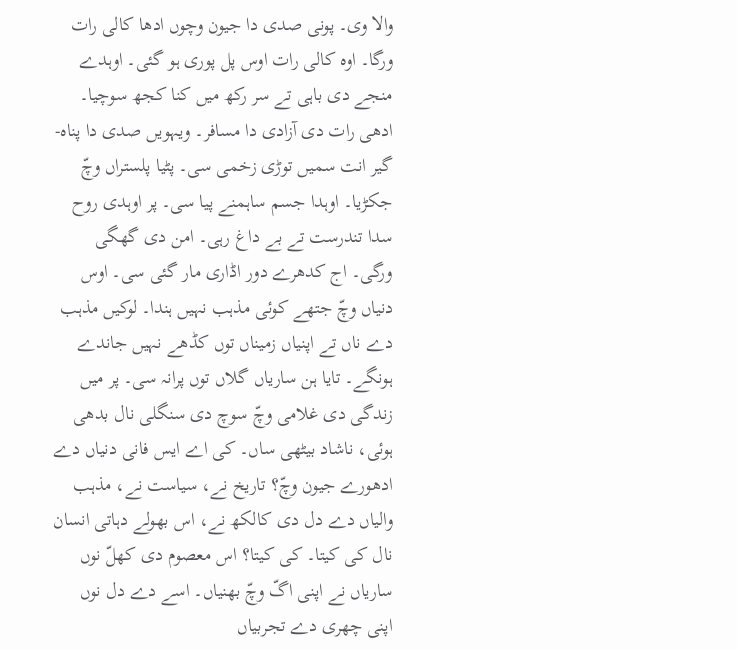والا وی۔ پونی صدی دا جیون وچوں ادھا کالی رات ورگا۔ اوہ کالی رات اوس پل پوری ہو گئی۔ اوہدے منجے دی باہی تے سر رکھ میں کنا کجھ سوچیا۔ ادھی رات دی آزادی دا مسافر۔ ویہویں صدی دا پناہ-گیر انت سمیں توڑی زخمی سی۔ پٹیا پلستراں وچّ جکڑیا۔ اوہدا جسم ساہمنے پیا سی۔ پر اوہدی روح سدا تندرست تے بے داغ رہی۔ امن دی گھگی ورگی۔ اج کدھرے دور اڈاری مار گئی سی۔ اوس دنیاں وچّ جتھے کوئی مذہب نہیں ہندا۔ لوکیں مذہب دے ناں تے اپنیاں زمیناں توں کڈھے نہیں جاندے ہونگے۔ تایا ہن ساریاں گلاں توں پرانہ سی۔ پر میں زندگی دی غلامی وچّ سوچ دی سنگلی نال بدھی ہوئی، ناشاد بیٹھی ساں۔ کی اے ایس فانی دنیاں دے ادھورے جیون وچّ؟ تاریخ نے، سیاست نے، مذہب والیاں دے دل دی کالکھ نے، اس بھولے دہاتی انسان نال کی کیتا۔ کی کیتا؟ اس معصوم دی کھلّ نوں ساریاں نے اپنی اگّ وچّ بھنیاں۔ اسے دے دل نوں اپنی چھری دے تجربیاں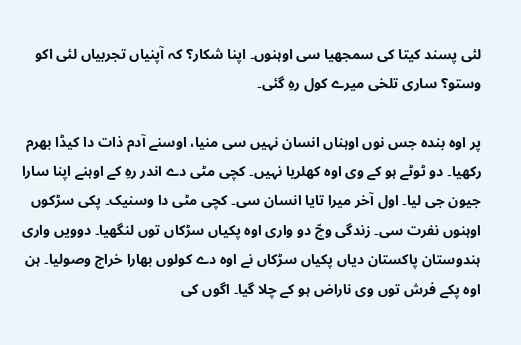لئی پسند کیتا کی سمجھیا سی اوہنوں۔ اپنا شکار؟ کہ آپنیاں تجربیاں لئی اکو وستو؟ ساری تلخی میرے کول رہِ گئی۔

پر اوہ بندہ جس نوں اوہناں انسان نہیں سی منیا، اوسنے آدم ذات دا کیڈا بھرم رکھیا۔ دو ٹوٹے ہو کے وی اوہ کھلریا نہیں۔ کچی مٹی دے اندر رہِ کے اوہنے اپنا سارا جیون جی لیا۔ اول آخر میرا تایا انسان سی۔ کچی مٹی دا وسنیک۔ پکی سڑکوں اوہنوں نفرت سی۔ زندگی وچّ دو واری اوہ پکیاں سڑکاں توں لنگھیا۔ دوویں واری ہندوستان پاکستان دیاں پکیاں سڑکاں نے اوہ دے کولوں بھارا خراج وصولیا۔ ہن اوہ پکے فرش توں وی ناراض ہو کے چلا گیا۔ اگوں کی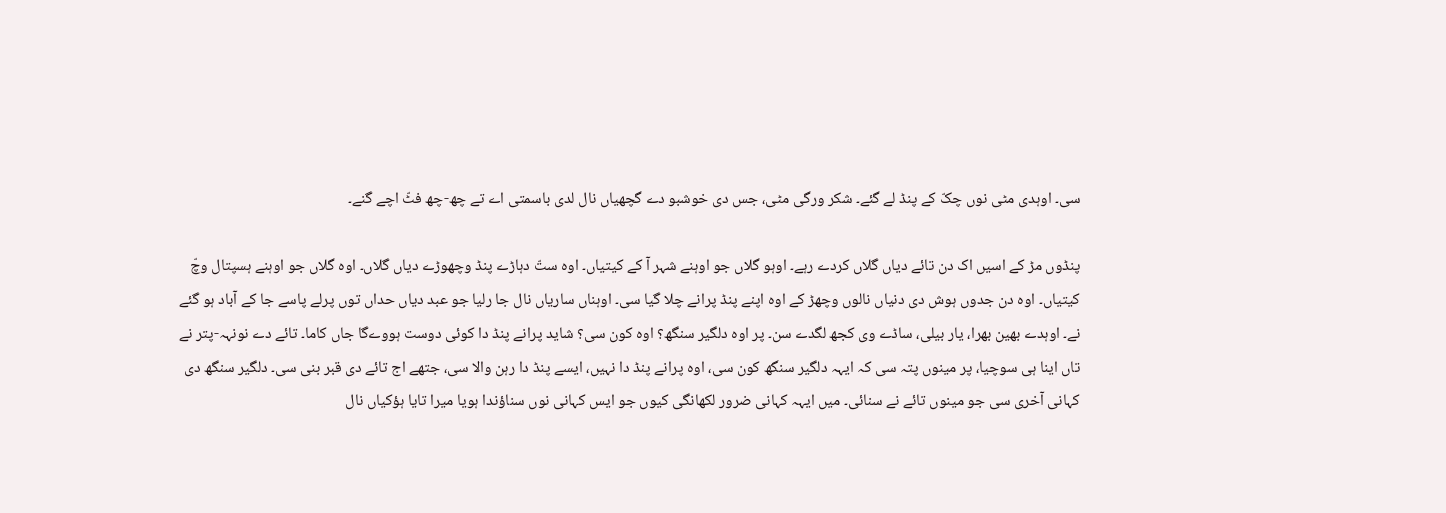سی۔ اوہدی مٹی نوں چکّ کے پنڈ لے گئے۔ شکر ورگی مٹی، جس دی خوشبو دے گچھیاں نال لدی باسمتی اے تے چھ-چھ فٹّ اچے گنے۔

پنڈوں مڑ کے اسیں اک دن تائے دیاں گلاں کردے رہے۔ اوہو گلاں جو اوہنے شہر آ کے کیتیاں۔ اوہ ستّ دہاڑے پنڈ وچھوڑے دیاں گلاں۔ اوہ گلاں جو اوہنے ہسپتال وچّ کیتیاں۔ اوہ دن جدوں ہوش دی دنیاں نالوں وچھڑ کے اوہ اپنے پنڈ پرانے چلا گیا سی۔ اوہناں ساریاں نال جا رلیا جو عبد دیاں حداں توں پرلے پاسے جا کے آباد ہو گئے نے۔ اوہدے بھین بھرا، یار بیلی، ساڈے وی کجھ لگدے سن۔ پر اوہ دلگیر سنگھ؟ اوہ کون سی؟ شاید پرانے پنڈ دا کوئی دوست ہووےگا جاں کاما۔ تائے دے نونہہ-پتر نے تاں اینا ہی سوچیا، پر مینوں پتہ سی کہ ایہہ دلگیر سنگھ کون سی، اوہ پرانے پنڈ دا نہیں، ایسے پنڈ دا رہن والا سی، جتھے اج تائے دی قبر بنی سی۔ دلگیر سنگھ دی کہانی آخری سی جو مینوں تائے نے سنائی۔ میں ایہہ کہانی ضرور لکھانگی کیوں جو ایس کہانی نوں سناؤندا ہویا میرا تایا ہؤکیاں نال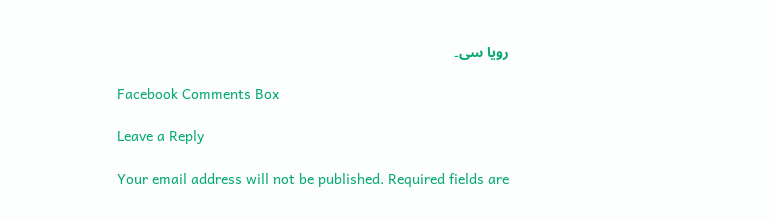رویا سی۔

Facebook Comments Box

Leave a Reply

Your email address will not be published. Required fields are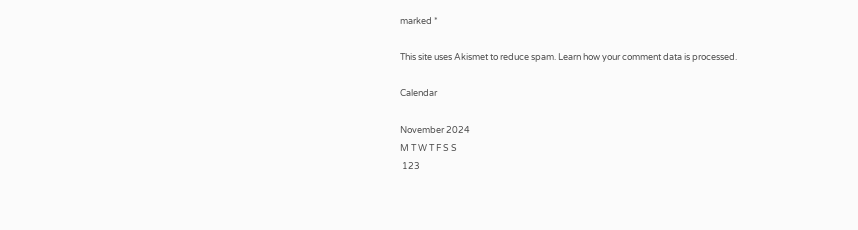marked *

This site uses Akismet to reduce spam. Learn how your comment data is processed.

Calendar

November 2024
M T W T F S S
 123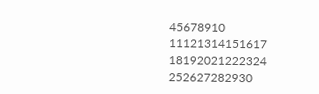45678910
11121314151617
18192021222324
252627282930